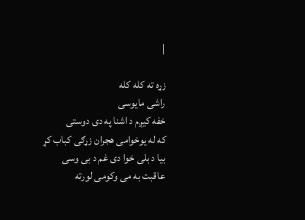|

زړه ته کله کله
راشی مایوسی
خفه کیږم د اشنا په دی دوستی
که له یوخوامی هجران زړګی کباب کړ
بیا د بلی خوا دی غم د بی وسی
عاقبت به می وکومی لورته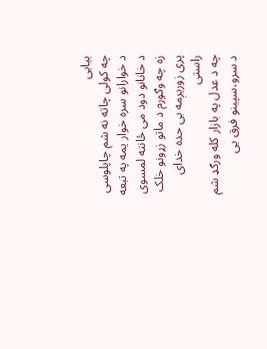بیایی
چه کولی چاته نه شم چاپلوسی
د خوارانو سره خوار یمه په تبعه
د خانانو دود می ځانته لمسوی
زه چه وګورم د ماتو زړونو خلک
پری زوریږمه بی حده خدای راستی
چه د عدل په بازار کله ورګډ شم
د سرو،سپینو فرق یی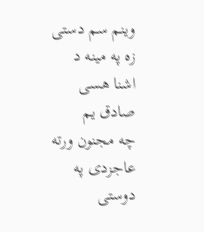وینم سم دستی
زه په مینه د اشنا هسی صادق یم
چه مجنون ورته عاجزدی په دوستی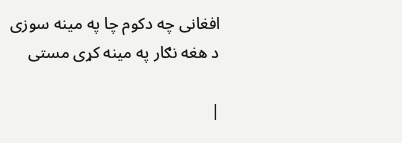افغانی چه دکوم چا په مینه سوزی
د هغه نګار په مینه کړی مستی

|